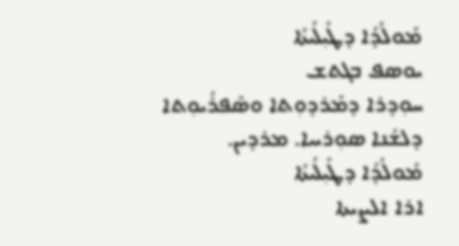ܡܰܘܠܳܕܳܐ ܕܛܺܝܼܠܳܝܬܳܐ
ܝܘܣܦ ܒܓܬܫ
ܚܘܼܕܪܐ ܕܡܰܪܕܘܼܬܐ ܘܣܶܦܪܳܝܘܼܬܐ ܕܠܫܳܢܐ ܣܘܼܪܝܝܐ. ܡܪܕܝܢ.
ܡܰܘܠܳܕܳܐ ܕܛܺܝܼܠܳܝܬܳܐ
ܐܪܐ ܐܠܨܝܬܐ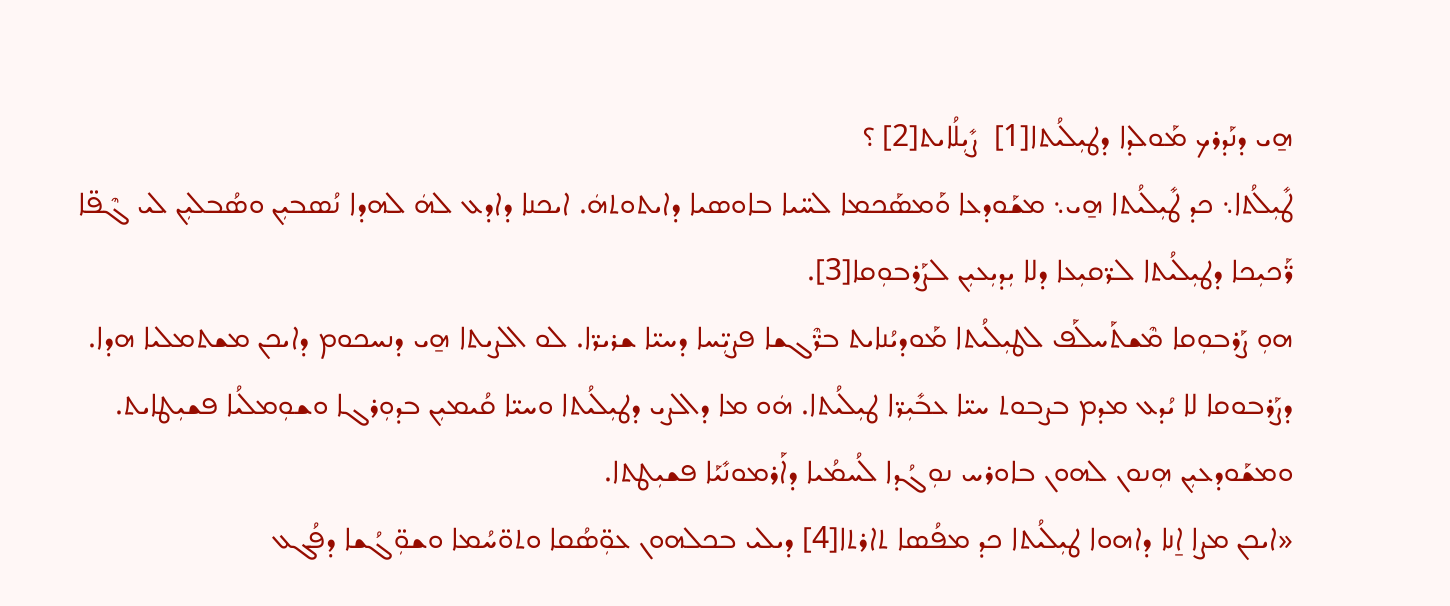ܗ̱ܝ ܕܢܰܕܪܟ ܡܰܘܠܕܐ ܕܛܝܼܠܳܝܬܐ[1]  ܨܺܝܼܠܳܐܝܬ[2] ؟
ܛܺܝܼܠܳܬܐ܆ ܟܕ ܛܺܝܼܠܳܝܬܐ ܗ̱ܝ܆ ܡܫܰܘܕܥܐ ܘܰܡܣܰܟܡܐ ܠܚ̈ܝܐ ܒܐܘܣܝܐ ܕܐܝܬܘܬܗܿ. ܐܝܟܢܐ ܕܐܕܥ ܠܗܿ ܠܗܕܐ ܢܳܣܒܝܼܢ ܘܣܳܒܠܝܼܢ ܠܝ ܓܶܦ̈ܐ ܪ̈ܰܟܝܼܟܐ ܕܛܝܼܠܳܝܬܐ ܠܪ̈ܩܝܼܥܐ ܕܠܐ ܝܼܕܝܼܥܝܼܢ ܠܨܰܪܒܘܼܩܐ[3].
ܗܘܼ ܨܰܪܒܘܼܩܐ ܡܶܫܬܰܚܠܰܦ ܠܛܝܼܠܳܝܬܐ ܡܰܘܕܝܳܢܐܝܬ ܒܪ̈ܶܓܫܐ ܦܨܝܼ̈ܚܐ ܕܚܝ̈ܐ ܫܪܝܪ̈ܐ. ܠܘ ܐܠܨܝܬܐ ܗ̱ܝ ܕܢܚܟܘܡ ܕܐܝܟܢ ܡܫܬܡܠܝܐ ܗܕܐ. ܕܨܰܪܒܘܩܐ ܠܐ ܝܳܕܥ ܡܕܡ ܒܨܒܘܬ ܚܝ̈ܐ ܥܒܺܝܼܪ̈ܐ ܛܝܼܠܳܝܬܐ. ܗܿܘ ܡܐ ܕܐܠܨܝ ܕܛܝܼܠܳܝܬܐ ܘܚܝ̈ܐ ܩܳܝܡܝܼܢ ܒܕܘܼܪܓܐ ܘܫܘܼܡܠܳܝܐ ܦܫܝܼܛܐܝܬ. ܘܡܫܰܘܕܥܝܼܢ ܗܼܢܘܢ ܠܗܘܢ ܒܐܘܪܚ ܢܘܼܓܳܕܐ ܠܳܚܡܳܝܐ ܕܐܰܪܡܘܢܺܝܰܐ ܦܫܝܼܛܬܐ.
«ܐܝܟܢ ܡܨܐ ܐ̱ܢܐ ܕܐܗܘܐ ܛܝܼܠܳܝܬܐ ܟܕ ܡܦܳܣܐ ܬܐܪܬܐ[4] ܕܝܠܝ ܒܟܠܗܘܢ ܥܘܼ̈ܣܳܩܐ ܘܬܘ̈ܚܳܡܐ ܘܫܘܼ̈ܓܳܫܐ ܕܦܳܓܥ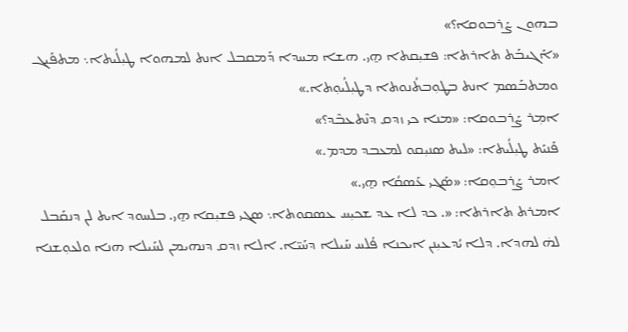ܒܗܘܢ ܨܰܪܒܘܩܐ؟»
«ܐܰܓܝܒܰܬ ܬܐܪܬܐ: ܦܫܝܼܩܬܐ ܗ̱ܝ. ܗܫܐ ܡܚܕܐ ܕܰܡܩܒܠ ܐܢܬ ܠܡܗܘܐ ܛܝܼܠܳܝܬܐ܆ ܡܬܦܰܝܓ ܘܡܬܒܰܣܡ ܐܢܬ ܒܛܘܼܒܬܳܢܘܬܐ ܕܛܝܼܠܳܝܘܼܬܐ.»
ܐܡܼܪ ܨܰܪܒܘܩܐ: «ܡܢܐ ܟܝ ܙܕܩ ܕܢܶܬܥܒܶܕ؟»
ܦܰܢܝܰܬ ܛܝܼܠܳܝܬܐ: «ܠܝܬ ܣܢܝܼܩܘ ܠܡܥܒܕ ܡܕܡ.»
ܐܡܪ ܨܰܪܒܘܼܩܐ: «ܣܰܓܝ ܥܰܣܩܳܐ ܗ̱ܝ.»
ܐܡܪܬ ܬܐܪܬܐ: «. ܟܕ ܠܐ ܥܕ ܫܟܝܼܚ ܥܣܩܘܬܐ܆ ܣܓܝ ܦܫܝܼܩܐ ܗ̱ܝ. ܒܠܚܘܕ ܐܝܬ ܠܢ ܕܢܩܰܒܠ ܠܗܿ ܠܗܕܐ. ܕܠܐ ܝܳܕܥܝܼܢܢ ܐܝܟܢܐ ܦܳܠܚ ܚܰܝܠܐ ܕܚܰܝ̈ܐ. ܐܠܐ ܙܕܩ ܕܢܗܝܡܢ ܠܚܰܝܠܐ ܗܢܐ ܘܠܥܘܼܫܢܐ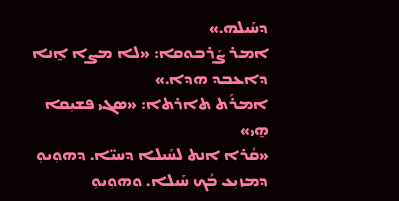ܕܚܰܝܠܗ.»
ܐܡܪ ܨܰܪܒܘܩܐ: «ܠܐ ܡܨܐ ܐ̱ܢܐ ܕܐܥܒܕ ܗܕܐ.»
ܐܡܪܰܬ ܬܐܪܬܐ: «ܣܓܝ ܦܫܝܼܩܐ ܗ̱ܝ»
«ܩܳܪܐ ܐܢܬ ܠܚܰܝܠܐ ܕܚܝ̈ܐ. ܕܗܘܼܝܘܼ ܕܡܙܝܼܥ ܒܳܟ ܚܰܝܠܐ. ܘܗܘܼܝܘܼ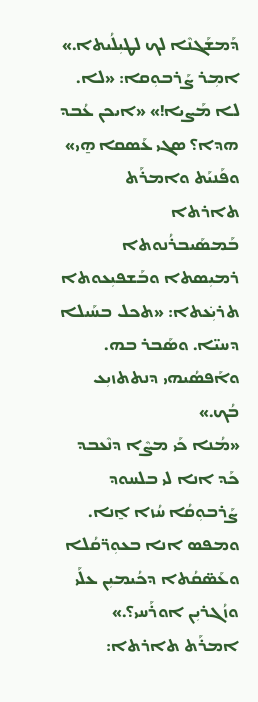ܕܰܡܫܰܓܢܶܐ ܠܟ ܠܛܝܼܠܳܝܬܐ.»
ܐܡܼܪ ܨܰܪܒܘܼܩܐ: «ܠܐ. ܠܐ ܡܰܨܝܐ!» «ܐܝܟܢ ܥܳܒܕ ܗܕܐ؟ ܣܓܝ ܥܰܣܩܐ ܗ̱ܝ»
ܘܦܰܢܝܰܬ ܘܐܡܪܰܬ ܬܐܪܬܐ ܒܰܡܣܰܝܒܪܳܢܘܬܐ ܪܡܝܼܣܬܐ ܘܒܰܫܦܝܼܥܘܬܐ ܬܪܝܼ݁ܥܬܐ: «ܬܟܠ ܒܚܰܝܠܐ ܕܚܝ̈ܐ. ܘܣܰܒܪ ܒܗ. ܘܐܰܦܣܳܝܗܝ ܕܢܬܬܙܝܼܥ ܒܳܟ.»
«ܡܳܢܐ ܟܰܝ ܡܨܶܐ ܕܢܶܥܒܕ ܟܰܕ ܐܢܐ ܠܝ ܒܠܚܘܕ ܨܰܪܒܘܼܩܳܐ ܚܳܙܐ ܐ̱ܢܐ. ܘܡܦܣ ܐܢܐ ܒܥܘܼܪ̈ܩܳܠܐ ܘܥܰܣ̈ܩܳܬܐ ܕܟܳܝܡܝܼܢ ܥܠܰܝ ܘܙܳܓܪܝܼܢ ܐܘܪܰܚܝ؟.»
ܐܡܪܰܬ ܬܐܪܬܐ: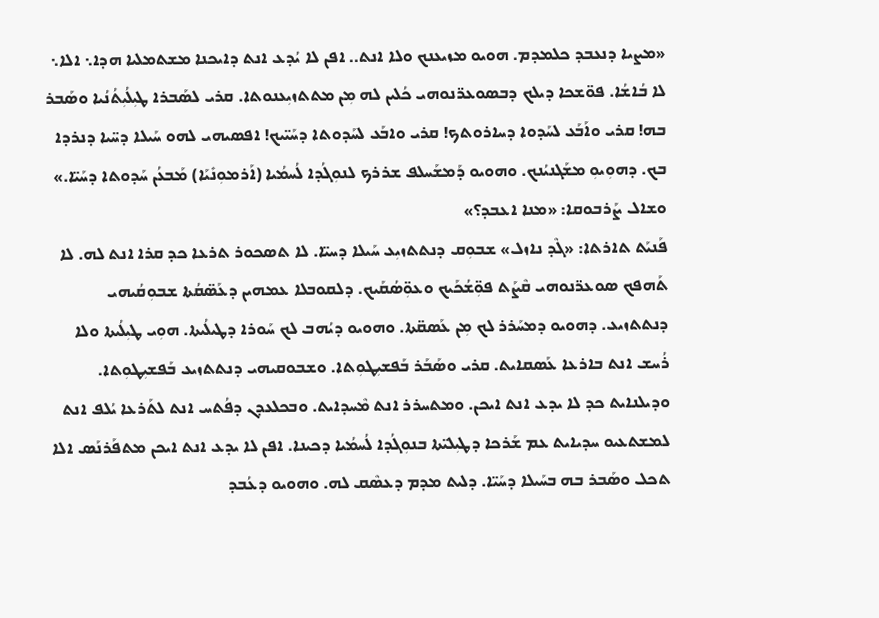«ܡܨܝܐ ܕܢܥܒܕ ܟܠܡܕܡ. ܗܘܝܘ ܡܙܝܥܢܟ ܘܠܐ ܐܢܬ.. ܐܦܢ ܠܐ ܝܳܕܥ ܐܢܬ ܕܐܝܟܢܐ ܡܫܬܡܠܝܐ ܗܕܐ܆ ܐܠܐ܆ ܠܐ ܒܳܐܫܳܐ. ܦܘ̈ܫܟܐ ܕܝܠܟ ܕܒܣܘܥܪ̈ܢܘܗܝ ܟܳܠܝܢ ܠܗ ܡܼܢ ܡܬܬܙܝܼܥܢܘܬܐ. ܩܪܝ ܠܣܰܒܪܐ ܛܝܼܠܳܝܼܬܳܢܳܝܐ ܘܣܰܒܪ ܒܗ! ܩܪܝ ܘܐܰܒܰܥ ܠܚܰܕܘܐ ܕܚܐܪܘܬܟ! ܩܪܝ ܘܐܒܰܥ ܠܚܰܕܘܬܐ ܕܚܰܝ̈ܝܟ! ܐܦܣܝܗܝ ܠܗܘ ܚܰܝܠܐ ܕܚ̈ܝܐ ܕܢܪܕܐ ܒܟ. ܕܗܘܼܝܘܼ ܡܫܰܓܢܝܳܢܟ. ܘܗܘܝܘ ܕܰܡܫܰܚܠܦ ܫܪܪܟ ܠܢܘܼܓܳܕܐ ܠܳܚܡܳܝܐ (ܐܰܪܡܘܼܢܺܝܰܐ) ܡܰܒܥܳܢ ܚܰܕܘܬܐ ܕܚܰܝ̈ܐ.»
ܘܫܐܠ ܨܰܪܒܘܩܐ: «ܡܢܐ ܐܥܒܕ؟»
ܦܰܢܝܰܬ ܬܐܪܬܐ: «ܓܶܕ ܢܐܙܠ» ܫܒܘܼܩ ܕܢܬܬܙܝܼܥ ܚܰܝܠܐ ܕܚܝ̈ܐ. ܠܐ ܬܣܟܘܪ ܬܪܥܐ ܟܕ ܩܪܐ ܐܢܬ ܠܗ. ܠܐ ܬܰܗܦܟ ܣܘܥܪ̈ܢܘܗܝ ܩܶܨܰܬ ܦܘܼ̈ܫܳܟܰܝܟ ܘܥܘܼ̈ܣܳܩܰܝܟ. ܕܠܩܘܒܠܐ ܥܡܗܝܢ ܕܥܰܣ̈ܩܳܬܐ ܫܒܘܼܩܳܝܗܝ ܕܢܬܬܙܝܥ. ܕܗܘܝܘ ܕܡܚܰܪܪ ܠܟ ܡܼܢ ܥܰܣܩ̈ܬܐ. ܘܗܘܝܘ ܕܝܳܗܒ ܠܟ ܚܰܘܪܐ ܕܛܝܠܳܝܬܐ. ܗܘܼܝ ܛܝܼܠܳܝܬܐ ܘܠܐ ܪܳܚܫ ܐܢܬ ܒܐܪܥܐ ܥܰܣܩܐܝܬ. ܩܪܝ ܘܣܰܒܰܪ ܒܰܦܫܝܼܛܘܼܬܐ. ܘܫܒܘܩܝܗܝ ܕܢܬܬܙܝܥ ܒܰܦܫܝܼܛܘܼܬܐ. ܘܕܝܠܢܐܝܬ ܟܕ ܠܐ ܝܕܥ ܐܢܬ ܐܝܟܢ. ܘܡܬܚܪܪ ܐܢܬ ܡܶܚܕܐܝܬ. ܘܒܟܠܥܕܢ ܕܦܳܬܚ ܐܢܬ ܠܬܰܪܥܐ ܝܳܠܦ ܐܢܬ ܠܡܫܬܥܝܘ ܚܕܝܐܝܬ ܥܡ ܫܰܪܟܐ ܕܛܝܼܠܝ̈ܬܐ ܒܢܘܼܓܳܕܐ ܠܳܚܡܳܝܐ ܕܟܝܢܐ. ܐܦܢ ܠܐ ܝܕܥ ܐܢܬ ܐܝܟܢ ܡܬܦܰܪܢܰܣ ܐܠܐ ܬܟܠ ܘܣܰܒܪ ܒܗ ܒܚܰܝܠܐ ܕܚܰܝ̈ܐ. ܕܠܝܬ ܡܕܡ ܕܥܣܶܩ ܠܗ. ܘܗܘܝܘ ܕܥܳܒܕ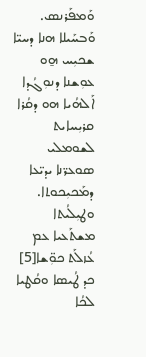ܘܰܡܦܰܪܢܣ. ܘܰܒܚܰܝܠܐ ܗܢܐ ܕܚܝ̈ܐ ܫܟܝܼܚ ܗ̱ܘ ܥܘܼܫܢܐ ܕܢܘܼܓܳܕܐ ܐܰܠܗܳܝܐ ܗܘ ܕܩܳܪܐ ܩܪܝܼܚܐܝܬ ܠܫܘܡܠܝ ܣܘܥܪ̈ܢܐ ܝܕܝ̈ܥܐ ܕܡܰܟܝܼܟܘܬܐ.
ܘܛܝܼܠܳܝܬܐ ܡܫܬܰܥܝܐ ܥܡ ܥܳܙܠܰܬ ܟܘܼ̈ܫܐ[5] ܟܕ ܛܳܝܣܐ ܘܩܳܛܝܐ ܠܟܳܐ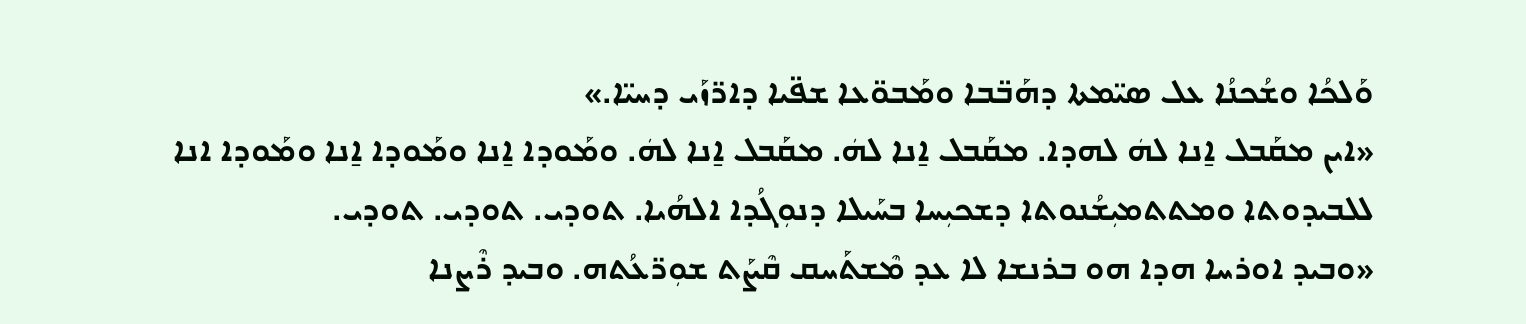ܘܰܠܟܳܐ ܘܫܳܟܢܳܐ ܥܠ ܣܝ̈ܡܬܐ ܕܗܰܒ̈ܒܐ ܘܡܰܒܘ̈ܥܐ ܫܦ̈ܝܐ ܕܐܪ̈ܙܰܝ ܕܚܝ̈ܐ.»
«ܐܝܢ ܡܩܰܒܠ ܐ̱ܢܐ ܠܗܿ ܠܗܕܐ. ܡܩܰܒܠ ܐ̱ܢܐ ܠܗܿ. ܡܩܰܒܠ ܐ̱ܢܐ ܠܗܿ. ܘܡܰܘܕܐ ܐ̱ܢܐ ܘܡܰܘܕܐ ܐ̱ܢܐ ܘܡܰܘܕܐ ܐܢܐ ܠܠܒܝܕܘܬܐ ܘܡܬܬܡܝܼܫܳܢܘܬܐ ܕܫܟܝܼܚܐ ܒܚܰܝܠܐ ܕܢܘܼܓܳܕܐ ܐܠܗܳܝܐ. ܬܘܕܝ. ܬܘܕܝ. ܬܘܕܝ.
«ܘܒܝܕ ܐܘܪܚܐ ܗܕܐ ܗܘ ܒܪܢܫܐ ܠܐ ܥܕ ܡܶܫܬܰܚܩ ܩܶܨܰܬ ܫܘܼܪ̈ܥܳܬܗ. ܘܒܝܕ ܪܶܨܢܐ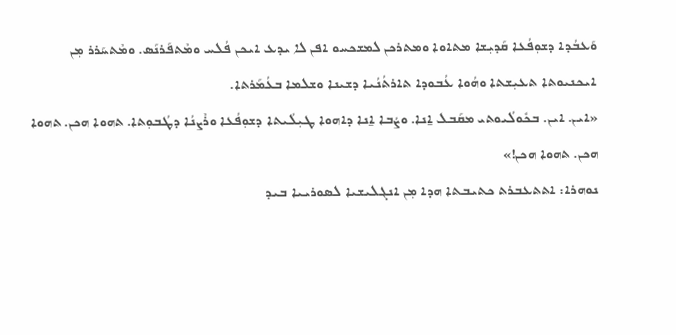ܘܰܥܒܳܕܐ ܕܫܘܼܦܳܥܐ ܩܰܕܝܼܫܐ ܡܬܐܘܐ ܘܡܬܪܟܢ ܠܡܫܟܚܘ ܐܦܢ ܠܐ ܝܕܥ ܐܝܟܢ ܦܳܠܚ ܘܡܶܬܦܰܪܢܰܣ. ܘܡܶܬܚܰܪܪ ܡܼܢ ܐܝܟܢܝܘܬܐ ܬܥܝܼܫܬܐ ܘܗܳܘܐ ܥܳܒܘܕܐ ܬܐܪܬܳܢܳܝܐ ܕܫܝܢܐ ܘܫܠܡܐ ܒܥܳܡܰܪܬܐ.
«ܐܝܢ. ܐܝܢ. ܒܟܽܘܠܳܝܘܬܝ ܡܩܰܒܠ ܐ̱ܢܐ. ܘܨܳܒܐ ܐ̱ܢܐ ܕܐܗܘܐ ܛܝܼܠܳܝܬܐ ܕܫܘܼܦܳܥܐ ܘܪܶܨܢܳܐ ܕܛܳܒܘܼܬܐ. ܬܗܘܐ ܗܟܢ. ܬܗܘܐ ܗܟܢ. ܬܗܘܐ ܗܟܢ!»
ܢܘܗܪܐ: ܐܬܬܥܒܪܬ ܟܬܝܒܬܐ ܗܕܐ ܡܼܢ ܐܢܓܠܝܫܝܐ ܠܣܘܪܝܝܐ ܒܝܕ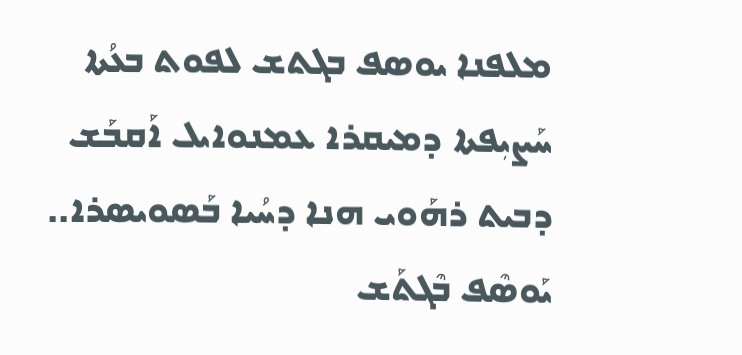ܡܠܦܢܐ ܝܘܣܦ ܒܓܬܫ ܠܦܘܬ ܒܥܳܬܐ ܚܰܨܝܼܦܬܐ ܕܡܝܩܪܐ ܥܡܢܘܐܝܠ ܐܰܩܒܰܫ ܕܒܝܬ ܪܗܰܘܝ ܗܢܐ ܕܚܳܝܐ ܒܰܣܘܝܣܪܐ..
ܝܰܘܣܶܦ ܒܶܓܬܰܫ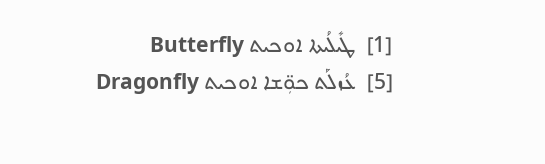[1]  ܛܺܝܠܳܝܬܐ ܐܘܟܝܬ Butterfly
[5]  ܥܳܙܠܰܬ ܟܘܼ̈ܫܐ ܐܘܟܝܬ Dragonfly